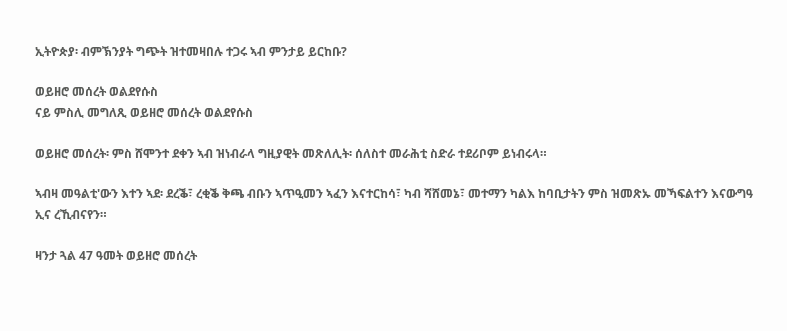ኢትዮጵያ፡ ብምኽንያት ግጭት ዝተመዛበሉ ተጋሩ ኣብ ምንታይ ይርከቡ?

ወይዘሮ መሰረት ወልደየሱስ
ናይ ምስሊ መግለጺ ወይዘሮ መሰረት ወልደየሱስ

ወይዘሮ መሰረት፡ ምስ ሸሞንተ ደቀን ኣብ ዝነብራላ ግዚያዊት መጽለሊት፡ ሰለስተ መራሕቲ ስድራ ተደሪቦም ይነብሩላ።

ኣብዛ መዓልቲ'ውን እተን ኣደ፡ ደረቕ፣ ረቂቕ ቅጫ ብቡን ኣጥዒመን ኣፈን እናተርከሳ፣ ካብ ሻሸመኔ፣ መተማን ካልእ ከባቢታትን ምስ ዝመጽኡ መኻፍልተን እናውግዓ ኢና ረኺብናየን።

ዛንታ ጓል 47 ዓመት ወይዘሮ መሰረት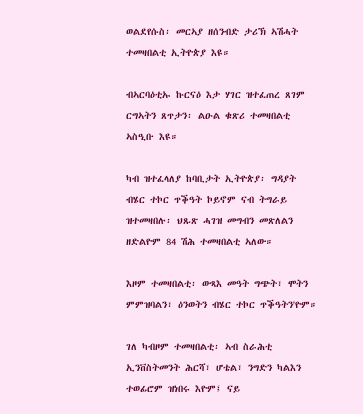ወልደየሱስ፡ መርኣያ ዘሰንብድ ታሪኽ ኣሽሓት ተመዛበልቲ ኢትዮጵያ እዩ።

ብኣርባዕቲኡ ኩርናዕ እታ ሃገር ዝተፈጠረ ጸገም ርግኣትን ጸጥታን፡ ልዑል ቁጽሪ ተመዛበልቲ ኣስዒቡ እዩ።

ካብ ዝተፈላለያ ከባቢታት ኢትዮጵያ፡ ግዳያት ብሄር ተኮር ጥቕዓት ኮይኖም ናብ ትግራይ ዝተመዛበሉ፡ ህጹጽ ሓገዝ መግብን መጽለልን ዘድልዮም 84 ሽሕ ተመዛበልቲ ኣለው።

እዞም ተመዛበልቲ፡ ውጻእ መዓት ግጭት፣ ሞትን ምምዝባልን፣ ዕንወትን ብሄር ተኮር ጥቕዓትን'ዮም።

ገለ ካብዞም ተመዛበልቲ፡ ኣብ ስራሕቲ ኢንቨስትመንት ሕርሻ፣ ሆቴል፣ ንግድን ካልእን ተወፊሮም ዝነበሩ እዮም፤ ናይ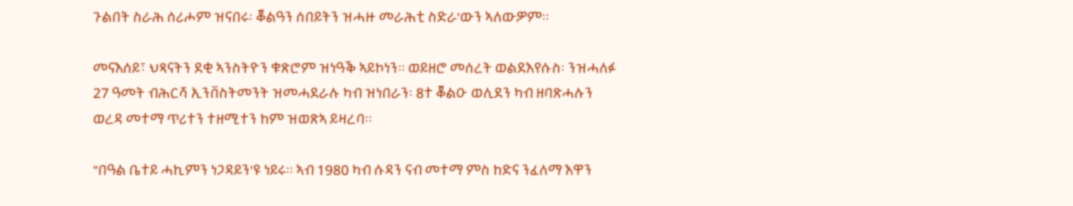ጉልበት ስራሕ ሰሪሖም ዝናበሩ፡ ቖልዓን ሰበይትን ዝሓዙ መራሕቲ ስድራ'ውን ኣለውዎም።

መናእሰይ፣ ህጻናትን ደቂ ኣንስትዮን ቁጽሮም ዝነዓቕ ኣይኮነን። ወይዘሮ መሰረት ወልደእየሱስ፡ ንዝሓለፉ 27 ዓመት ብሕርሻ ኢንቨስትመንት ዝመሓደራሉ ካብ ዝነበራን፡ 8ተ ቖልዑ ወሊደን ካብ ዘባጽሓሉን ወረዳ መተማ ጥሪተን ተዘሚተን ከም ዝወጽኣ ይዛረባ።

"በዓል ቤተይ ሓኪምን ነጋዳይን'ዩ ነይሩ። ኣብ 1980 ካብ ሱዳን ናብ መተማ ምስ ከድና ንፈለማ እዋን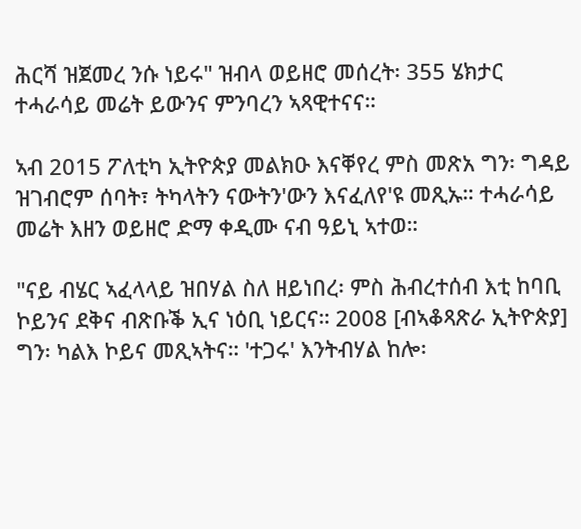ሕርሻ ዝጀመረ ንሱ ነይሩ" ዝብላ ወይዘሮ መሰረት፡ 355 ሄክታር ተሓራሳይ መሬት ይውንና ምንባረን ኣጻዊተናና።

ኣብ 2015 ፖለቲካ ኢትዮጵያ መልክዑ እናቐየረ ምስ መጽአ ግን፡ ግዳይ ዝገብሮም ሰባት፣ ትካላትን ናውትን'ውን እናፈለየ'ዩ መጺኡ። ተሓራሳይ መሬት እዘን ወይዘሮ ድማ ቀዲሙ ናብ ዓይኒ ኣተወ።

"ናይ ብሄር ኣፈላላይ ዝበሃል ስለ ዘይነበረ፡ ምስ ሕብረተሰብ እቲ ከባቢ ኮይንና ደቅና ብጽቡቕ ኢና ነዕቢ ነይርና። 2008 [ብኣቆጻጽራ ኢትዮጵያ] ግን፡ ካልእ ኮይና መጺኣትና። 'ተጋሩ' እንትብሃል ከሎ፡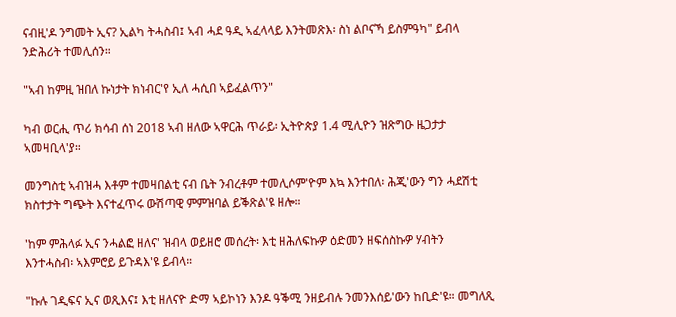ናብዚ'ዶ ንግመት ኢና? ኢልካ ትሓስብ፤ ኣብ ሓደ ዓዲ ኣፈላላይ እንትመጽእ፡ ስነ ልቦናኻ ይስምዓካ" ይብላ ንድሕሪት ተመሊሰን።

"ኣብ ከምዚ ዝበለ ኩነታት ክነብር'የ ኢለ ሓሲበ ኣይፈልጥን"

ካብ ወርሒ ጥሪ ክሳብ ሰነ 2018 ኣብ ዘለው ኣዋርሕ ጥራይ፡ ኢትዮጵያ 1.4 ሚሊዮን ዝጽግዑ ዜጋታታ ኣመዛቢላ'ያ።

መንግስቲ ኣብዝሓ እቶም ተመዛበልቲ ናብ ቤት ንብረቶም ተመሊሶም'ዮም እኳ እንተበለ፡ ሕጂ'ውን ግን ሓደሽቲ ክስተታት ግጭት እናተፈጥሩ ውሽጣዊ ምምዝባል ይቕጽል'ዩ ዘሎ።

'ከም ምሕላፉ ኢና ንሓልፎ ዘለና' ዝብላ ወይዘሮ መሰረት፡ እቲ ዘሕለፍኩዎ ዕድመን ዘፍሰስኩዎ ሃብትን እንተሓስብ፡ ኣእምሮይ ይጉዳእ'ዩ ይብላ።

"ኩሉ ገዲፍና ኢና ወጺእና፤ እቲ ዘለናዮ ድማ ኣይኮነን እንዶ ዓቕሚ ንዘይብሉ ንመንእሰይ'ውን ከቢድ'ዩ። መግለጺ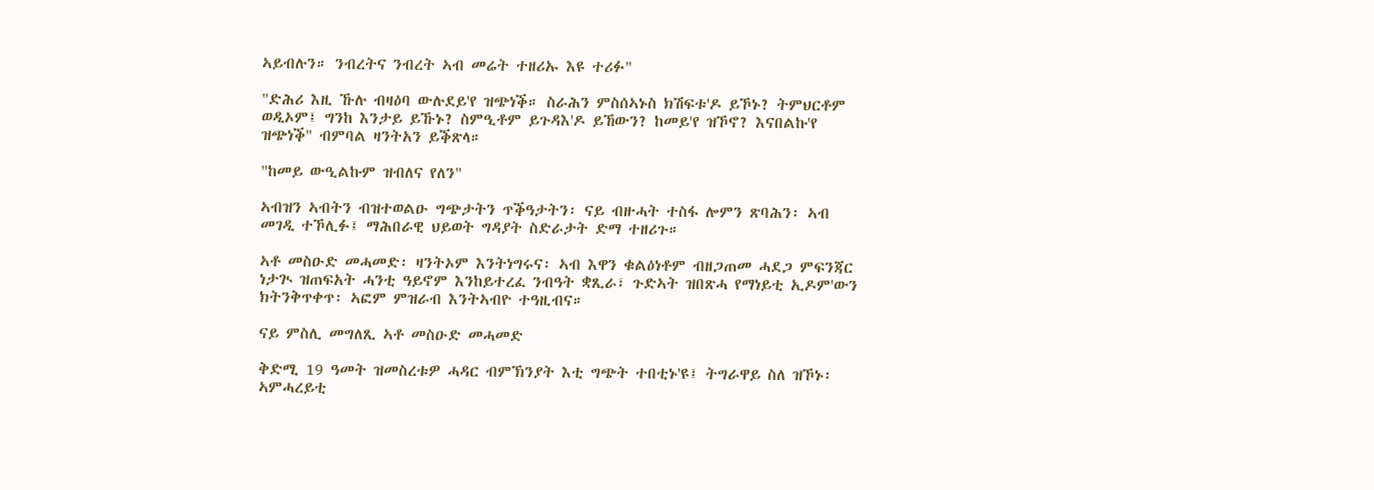ኣይብሉን። ንብረትና ንብረት ኣብ መሬት ተዘሪኡ እዩ ተሪፉ"

"ድሕሪ እዚ ኹሉ ብዛዕባ ውሉደይ'የ ዝጭነቕ። ስራሕን ምስሰኣኑስ ክሽፍቱ'ዶ ይኾኑ? ትምህርቶም ወዲኦም፤ ግንከ እንታይ ይኹኑ? ስምዒቶም ይጉዳእ'ዶ ይኸውን? ከመይ'የ ዝኾኖ? እናበልኩ'የ ዝጭነቕ" ብምባል ዛንትአን ይቕጽላ።

"ከመይ ውዒልኩም ዝብለና የለን"

ኣብዝን ኣብትን ብዝተወልዑ ግጭታትን ጥቕዓታትን፡ ናይ ብዙሓት ተስፋ ሎምን ጽባሕን፡ ኣብ መገዲ ተኾሊፉ፤ ማሕበራዊ ህይወት ግዳያት ስድራታት ድማ ተዘሪጉ።

ኣቶ መስዑድ መሓመድ፡ ዛንትኦም እንትነግሩና፡ ኣብ እዋን ቁልዕነቶም ብዘጋጠመ ሓደጋ ምፍንጃር ነታጒ ዝጠፍአት ሓንቲ ዓይኖም እንከይተረፈ ንብዓት ቋጺራ፣ ጉድኣት ዝበጽሓ የማነይቲ ኢዶም'ውን ክትንቅጥቀጥ፡ ኣፎም ምዝራብ እንትኣብዮ ተዓዚብና።

ናይ ምስሊ መግለጺ ኣቶ መስዑድ መሓመድ

ቅድሚ 19 ዓመት ዝመስረቱዎ ሓዳር ብምኽንያት እቲ ግጭት ተበቲኑ'ዩ፤ ትግራዋይ ስለ ዝኾኑ፡ ኣምሓረይቲ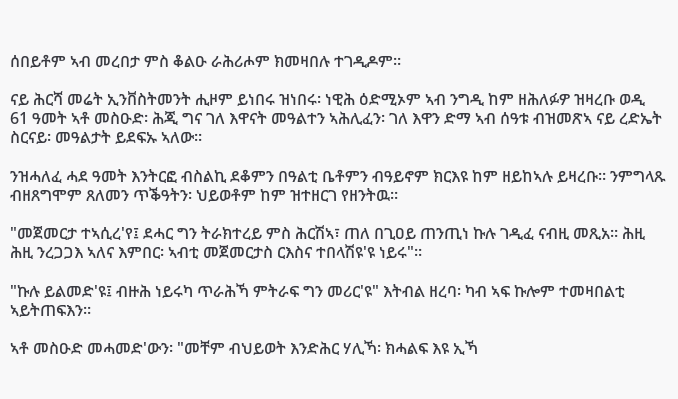ሰበይቶም ኣብ መረበታ ምስ ቆልዑ ራሕሪሖም ክመዛበሉ ተገዲዶም።

ናይ ሕርሻ መሬት ኢንቨስትመንት ሒዞም ይነበሩ ዝነበሩ፡ ነዊሕ ዕድሚኦም ኣብ ንግዲ ከም ዘሕለፉዎ ዝዛረቡ ወዲ 61 ዓመት ኣቶ መስዑድ፡ ሕጂ ግና ገለ እዋናት መዓልተን ኣሕሊፈን፡ ገለ እዋን ድማ ኣብ ሰዓቱ ብዝመጽኣ ናይ ረድኤት ስርናይ፡ መዓልታት ይደፍኡ ኣለው።

ንዝሓለፈ ሓደ ዓመት እንትርፎ ብስልኪ ደቆምን በዓልቲ ቤቶምን ብዓይኖም ክርእዩ ከም ዘይከኣሉ ይዛረቡ። ንምግላጹ ብዘጸግሞም ጸለመን ጥቕዓትን፡ ህይወቶም ከም ዝተዘርገ የዘንትዉ።

"መጀመርታ ተኣሲረ'የ፤ ደሓር ግን ትራክተረይ ምስ ሕርሽኣ፣ ጠለ በጊዐይ ጠንጢነ ኩሉ ገዲፈ ናብዚ መጺአ። ሕዚ ሕዚ ንረጋጋእ ኣለና እምበር፡ ኣብቲ መጀመርታስ ርእስና ተበላሽዩ'ዩ ነይሩ"።

"ኩሉ ይልመድ'ዩ፤ ብዙሕ ነይሩካ ጥራሕኻ ምትራፍ ግን መሪር'ዩ" እትብል ዘረባ፡ ካብ ኣፍ ኩሎም ተመዛበልቲ ኣይትጠፍእን።

ኣቶ መስዑድ መሓመድ'ውን፡ "መቸም ብህይወት እንድሕር ሃሊኻ፡ ክሓልፍ እዩ ኢኻ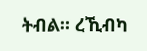ትብል። ረኺብካ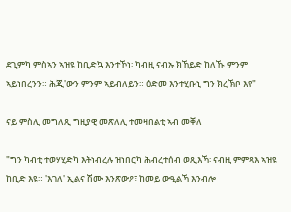ደጊምካ ምስኣን ኣዝዩ ከቢድኳ እንተኾነ፡ ካብዚ ናብኡ ክኸይድ ከለኹ ምንም ኣይነበረንን። ሕጂ'ውን ምንም ኣይብለይን። ዕድመ እንተሂቡኒ ግን ክረኽቦ እየ"

ናይ ምስሊ መግለጺ ግዚያዊ መጽለሊ ተመዛበልቲ ኣብ መቐለ

"ግን ካብቲ ተወሃሂድካ እትነብረሉ ዝነበርካ ሕብረተሰብ ወጺእኻ፡ ናብዚ ምምጻእ ኣዝዩ ከቢድ እዩ። 'እገለ' ኢልና ሽሙ እንጽውዖ፣ ከመይ ውዒልኻ እንብሎ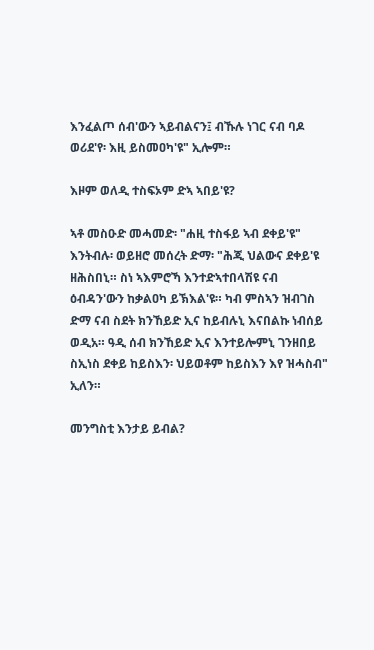እንፈልጦ ሰብ'ውን ኣይብልናን፤ ብኹሉ ነገር ናብ ባዶ ወሪደ'የ፡ እዚ ይስመዐካ'ዩ" ኢሎም።

እዞም ወለዲ ተስፍኦም ድኣ ኣበይ'ዩ?

ኣቶ መስዑድ መሓመድ፡ "ሐዚ ተስፋይ ኣብ ደቀይ'ዩ" እንትብሉ፡ ወይዘሮ መሰረት ድማ፡ "ሕጂ ህልውና ደቀይ'ዩ ዘሕስበኒ። ስነ ኣእምሮኻ እንተድኣተበላሽዩ ናብ ዕብዳን'ውን ከቃልዐካ ይኽእል'ዩ። ካብ ምስኣን ዝብገስ ድማ ናብ ስደት ክንኸይድ ኢና ከይብሉኒ እናበልኩ ነብሰይ ወዲአ። ዓዲ ሰብ ክንኸይድ ኢና እንተይሎምኒ ገንዘበይ ስኢነስ ደቀይ ከይስእን፡ ህይወቶም ከይስእን እየ ዝሓስብ" ኢለን።

መንግስቲ እንታይ ይብል?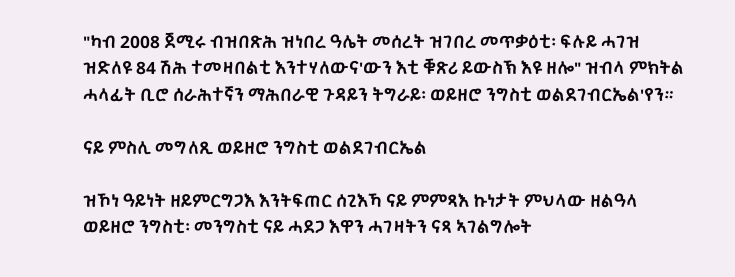"ካብ 2008 ጀሚሩ ብዝበጽሕ ዝነበረ ዓሌት መሰረት ዝገበረ መጥቃዕቲ፡ ፍሉይ ሓገዝ ዝድለዩ 84 ሽሕ ተመዛበልቲ እንተሃለውና'ውን እቲ ቑጽሪ ይውስኽ እዩ ዘሎ" ዝብላ ምክትል ሓላፊት ቢሮ ሰራሕተኛን ማሕበራዊ ጉዳይን ትግራይ፡ ወይዘሮ ንግስቲ ወልደገብርኤል'የን።

ናይ ምስሊ መግለጺ ወይዘሮ ንግስቲ ወልደገብርኤል

ዝኾነ ዓይነት ዘይምርግጋእ እንትፍጠር ሰጊእኻ ናይ ምምጻእ ኩነታት ምህላው ዘልዓላ ወይዘሮ ንግስቲ፡ መንግስቲ ናይ ሓደጋ እዋን ሓገዛትን ናጻ ኣገልግሎት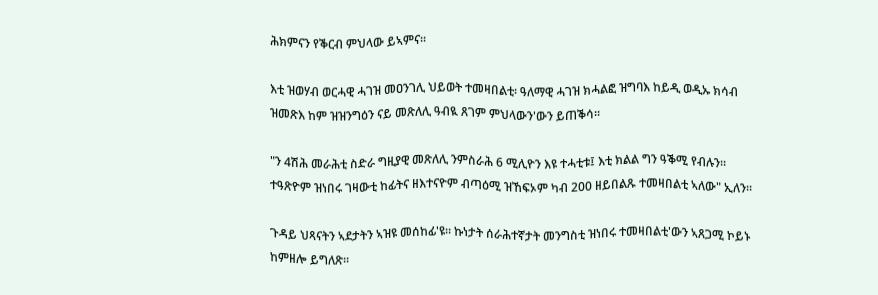ሕክምናን የቕርብ ምህላው ይኣምና።

እቲ ዝወሃብ ወርሓዊ ሓገዝ መዐንገሊ ህይወት ተመዛበልቲ፡ ዓለማዊ ሓገዝ ክሓልፎ ዝግባእ ከይዲ ወዲኡ ክሳብ ዝመጽእ ከም ዝዝንግዕን ናይ መጽለሊ ዓብዪ ጸገም ምህላውን'ውን ይጠቕሳ።

"ን 4ሽሕ መራሕቲ ስድራ ግዚያዊ መጽለሊ ንምስራሕ 6 ሚሊዮን እዩ ተሓቲቱ፤ እቲ ክልል ግን ዓቕሚ የብሉን። ተዓጽዮም ዝነበሩ ገዛውቲ ከፊትና ዘእተናዮም ብጣዕሚ ዝኸፍኦም ካብ 200 ዘይበልጹ ተመዛበልቲ ኣለው" ኢለን።

ጉዳይ ህጻናትን ኣደታትን ኣዝዩ መሰከፊ'ዩ። ኩነታት ሰራሕተኛታት መንግስቲ ዝነበሩ ተመዛበልቲ'ውን ኣጸጋሚ ኮይኑ ከምዘሎ ይግለጽ።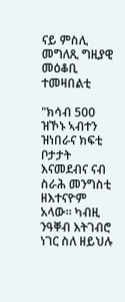ናይ ምስሊ መግለጺ ግዚያዊ መዕቆቢ ተመዛበልቲ

"ክሳብ 500 ዝኾኑ ኣብተን ዝነበራና ክፍቲ ቦታታት እናመደብና ናብ ስራሕ መንግስቲ ዘእተናዮም አላው። ካብዚ ንዓቐብ እትገብሮ ነገር ስለ ዘይህሉ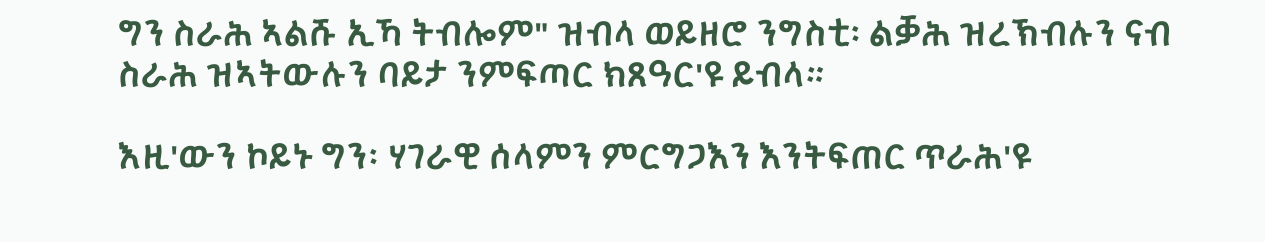ግን ስራሕ ኣልሹ ኢኻ ትብሎም" ዝብላ ወይዘሮ ንግስቲ፡ ልቓሕ ዝረኽብሉን ናብ ስራሕ ዝኣትውሉን ባይታ ንምፍጣር ክጸዓር'ዩ ይብላ።

እዚ'ውን ኮይኑ ግን፡ ሃገራዊ ሰላምን ምርግጋእን እንትፍጠር ጥራሕ'ዩ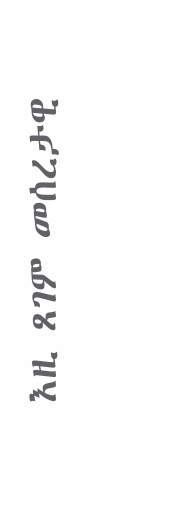እዚ ጸገም መሰረታዊ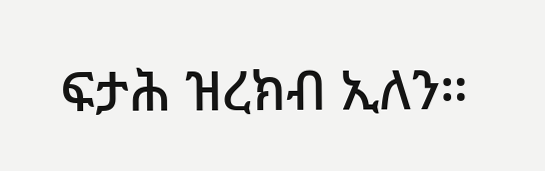ፍታሕ ዝረክብ ኢለን።